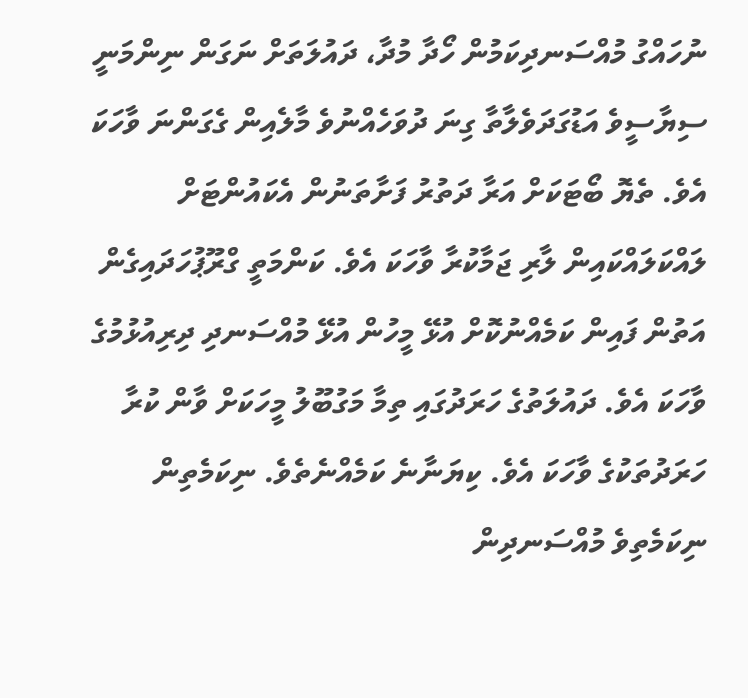ނުހައްގު މުއްސަނދިކަމުން ހޯދާ މުދާ، ދައުލަތަށް ނަގަން ނިންމަނީ
ސިޔާސީވެ އަޑުގަދަވެލާތާ ގިނަ ދުވަހެއްނުވެ މާލެއިން ގެގަންނަ ވާހަކަ އެވެ. ތެޔޮ ބޯޓަކަށް އަރާ ދަތުރު ފަށާތަނުން އެކައުންޓަށް ލައްކަލައްކައިން ލާރި ޖަމާކުރާ ވާހަކަ އެވެ. ކަންމަތީ ގްރޫޕުހަދައިގެން އަތުން ފައިން ކަމެއްނުކޮށް އުޅޭ މީހުން އުޅޭ މުއްސަނދި ދިރިއުޅުމުގެ ވާހަކަ އެވެ. ދައުލަތުގެ ހަރަދުގައި ތިމާ މަގުބޫލު މީހަކަށް ވާން ކުރާ ހަރަދުތަކުގެ ވާހަކަ އެވެ. ކިޔަނާނެ ކަމެއްނެތެވެ. ނިކަމެތިން ނިކަމެތިވެ މުއްސަނދިން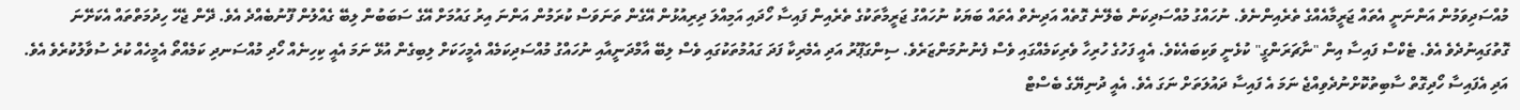މުއްސަދިވަމުން އަންނަނީ އެތައް ޖަރީމާއެއްގެ ތެރެއިންނެވެ. ނުހައްގު މުއްސަދިކަން ބެލޭނެ ގޮތެއް އަދިނެތް އެތައް ބަޔަކު ނުހައްގު ޖަރީމާތަކުގެ ތެރެއިން ފައިސާ ހޯދައި އަމިއްލަ ދިރިއުޅުން އޭގެން ތަނަވަސް ކުރަމުން އަންނަ އިރު ގައުމަށް އޭގެ ސަބަބުން ލިބޭ ގެއްލުން ފޫނުބެއްދެ އެވެ. ދޭން ޖެހޭ ހިދުމަތްތައް އެކަށޭނަ ގޮތުގައިނުދެވެ އެވެ. ޓެކްސް ފައިސާ އިން "ނާޗަރަންގީ" ކުޅެނީ ވަކިބައެކެވެ. އެއީ ފަހުގެ ހުރިހާ ވެރިކަމެއްގައި ވެސް ފެނުނުމަންޒަރެވެ. ސިންގަޕޫރު އަދި އެމެރިކާ ފަދަ ގައުމުތަކުގައި ވެސް ލިބޭ އާމްދަނީއާއި ނުހައްގު މުއްސަދިކަމެއް އެމީހަކަށް ލިބިގެން އުޅޭ ނަމަ އެއީ ކިހިނެއް ހޯދި މުއްސަނދި ކަމެއްތޯ އެމީހެއް ކުރެ ސުވާލުކުރެވެ އެވެ. އަދި އެފައިސާ ހޯދިގޮތް ސާބިތުކޮށްނުދެވިއްޖެ ނަމަ އެ ފައިސާ ދައުލަތަށް ނަގަ އެވެ. އެއީ ދުނިޔޭގެ ބެސްޓް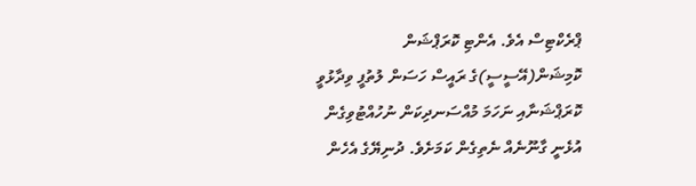ޕްރެކްޓިސް އެވެ. އެންޓި ކޮރަޕްޝަން ކޮމިޝަން(އޭސީސީ)ގެ ރައީސް ހަސަން ލުތުފީ ވިދާޅުވީ ކޮރަޕްޝަނާއި ނަހަމަ މުއްސަނދިކަން ނުހުއްޓުވިގެން އުޅެނީ ގާނޫނެއް ނެތިގެން ކަމަށެވެ. ދުނިޔޭގެ އެހެން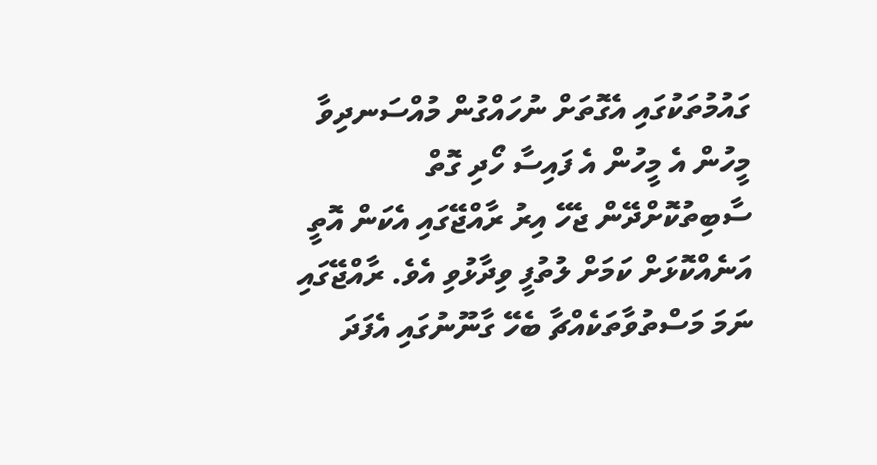ގައުމުތަކުގައި އެގޮތަށް ނުހައްގުން މުއްސަނދިވާ މީހުން އެ މީހުން އެ ފައިސާ ހޯދި ގޮތް ސާބިތުކޮށްދޭން ޖެހޭ އިރު ރާއްޖޭގައި އެކަން އޮތީ އަނެއްކޮޅަށް ކަމަށް ލުތުފީ ވިދާޅުވި އެވެ. ރާއްޖޭގައި ނަމަ މަސްތުވާތަކެއްޗާ ބެހޭ ގާނޫނުގައި އެފަދަ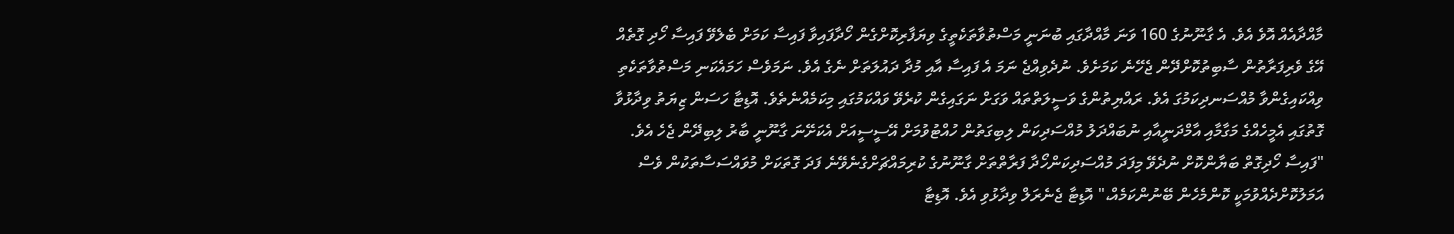މާއްދާއެއް އޮވެ އެވެ. އެ ގާނޫނުގެ 160 ވަނަ މާއްދާގައި ބުނަނީ މަސްތުވާތަކެތީގެ ވިޔަފާރިކޮށްގެން ހޯދާފައިވާ ފައިސާ ކަމަށް ބެލެވޭ ފައިސާ ހޯދި ގޮތެއް އޭގެ ވެރިފަރާތުން ސާބިތުކޮށްދޭން ޖެހޭނެ ކަމަށެވެ. ނުދެވިއްޖެ ނަމަ އެ ފައިސާ އާއި މުދާ ދައުލަތަށް ނެގެ އެވެ. ނަމަވެސް ހަމައެކަނި މަސްތުވާތަކެތި ވިއްކައިގެންވާ މުއްސަނދިކަމުގަ އެވެ. ރައްޔިތުންގެ ވަސީލަތްތައް ވަގަށް ނަގައިގެން ކުރެވޭ ވައްކަމުގައި މިކަމެއްނެތެވެ. އޮޑިޓާ ހަސަން ޒިޔަތު ވިދާޅުވާ ގޮތުގައި އެމީހެއްގެ މަގާމާއި އާމްދަނީއާއި ނުބައްދަލު މުއްސަދިކަން ލިބިގަތުން ހުއްޓުވުމަށް އޭސީސީއަށް އެކަށޭނަ ގާނޫނީ ބާރު ލިބިދޭން ޖެހެ އެވެ. "ފައިސާ ހޯދިގޮތް ބަޔާންކޮށް ނުދެވޭ މިފަދަ މުއްސަދިކަންހޯދާ ފަރާތްތަށް ގާނޫނުގެ ކުރިމައްޗަށްގެނެވޭނެ ފަދަ ގޮތަކަށް މުވައްސަސާތަކުން ވެސް އަމަލުކޮށްދެއްވުމަކީ ކޮންމެހެން ބޭނުންކަމެއް،" އޮޑިޓާ ޖެނެރަލް ވިދާޅުވި އެވެ. އޮޑިޓާ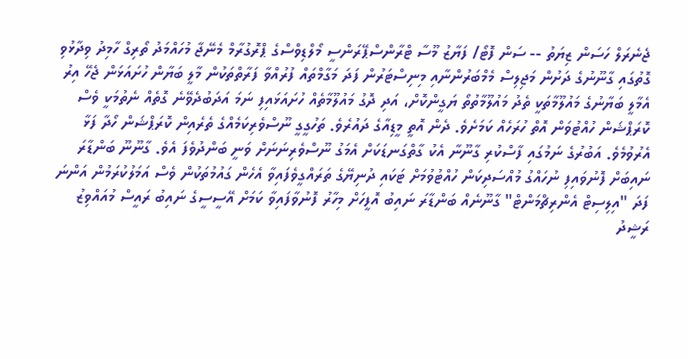ޖެނެރަލް ހަސަން ޒިޔަތު -- ސަން ފޮޓޯ/ ފަޔާޒު މޫސާ ޓްރާންސްޕޭރަންސީ މޯލްޑިވްސްގެ ޕްރޮގުރާމް މެނޭޖާ މުހައްމަދު ތޯރިގް ހާމިދު ވިދާޅުވި ގޮތުގައި ގާނޫނުގެ ދަށުން މަޖިލިސް މެމްބަރުންނާއި މިނިސްޓަރުން ފަދަ މަގާމްތައް ފުރުއްވާ ފަރާތްތަކުން މާލީ ބަޔާން ހުށައަޅަން ޖެހޭ އިރު އެމާލީ ބަޔާނުގެ މައުލޫމާތަކީ ތެދު މައުލޫމާތުތޯ ޔަގީންކޮށް، އަދި ދޮގު މައުލޫމާތެއް ހުށައަޅައިފި ނަމަ އަދަބުދެވޭނެ ގޮތެއް ނެތުމަކީ ވެސް ކޮރަޕްޝަން ހުއްޓުވަން އޮތް ހުރަހެއް ކަމަށެވެ. ދެން އޮތީ މީޑިއާގެ ދައުރެވެ. ތަހުގީގީ ނޫސްވެރިކަމެއްގެ ތެރެއިން ކޮރަޕްޝަން ހޯދާ ފަޅާ އެރުވުމެވެ. އަބުރުގެ ނަމުގައި ފާސްކުރި ގާނޫނާ އެކު ގާތްގަނޑަކަށް އެމަގު ނޫސްވެރިނަނަށް ވަނީ ބަންދުވެފަ އެވެ. ގާނޫނޫ ބަންޑާރަ ނައިބަށް ފޮނުވައިފި ނުހައްގު މުއްސަދިކަން ހުއްޓުވުމަށް ޓަކައި ދުނިޔޭގެ ތަރައްގީވެފައިވާ އެހެން ގައުމުތަކުން ވެސް އަމަލުކުރަމުން އަންނަ ފަދަ "އިލިސިޓް އެންރިޗްމަންޓް" ގާނޫނެއް ބަންޑާރަ ނައިބު އޮފީހަށް މިހާރު ފޮނުވާފައިވާ ކަމަށް އޭސީސީގެ ނައިބު ރައީސް މުއައްވިޒު ރަޝީދު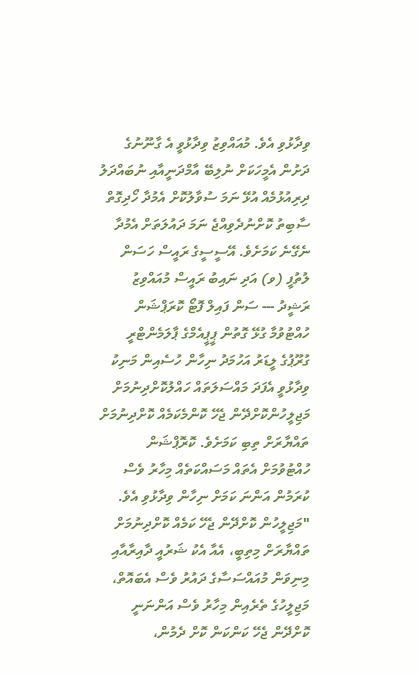ވިދާޅުވި އެވެ. މުއައްވިޒު ވިދާޅުވީ އެ ގާނޫނުގެ ދަށުން އެމީހަކަށް ނުލިބޭ އާމްދަނީއާއި ނުބައްދަލު ދިރިއުޅުމެއް އުޅޭ ނަމަ ސުވާލުކޮށް އެމުދާ ހޯދިގޮތް ސާބިތު ކޮށްނުދެވިއްޖެ ނަމަ ދައުލަތަށް އެމުދާ ނެގޭނެ ކަމަށެވެ. އޭސީސީގެ ރައީސް ހަސަން ލުތުފީ (ވ) އަދި ނައިބު ރައީސް މުއައްވިޒު ރަޝީދު --- ސަން ފައިލް ފޮޓޯ ކޮރަޕްޝަން ހުއްޓުވުމާ ގުޅޭ ގޮތުން ޕީޕީއެމްގެ ޕާލަމެންޓްރީ ގުރޫޕުގެ ލީޑަރު އަހުމަދު ނިހާން ހުސެއިން މަނިކު ވިދާޅުވީ އެފަދަ މައްސަލަތައް ހައްލުކޮށްދިނުމަށް މަޖިލީހުންކޮށްދޭން ޖެހޭ ކޮންމެކަމެއް ކޮށްދިނުމަށް ތައްޔާރަށް ތިބި ކަމަށެވެ. ކޮރޮޕްޝަން ހުއްޓުވުމަށް އެތައް މަސައްކަތެއް މިހާރު ވެސް ކުރަމުން އަންނަ ކަމަށް ނިހާން ވިދާޅުވި އެވެ. "މަޖިލީހުން ކޮށްދޭން ޖެހޭ ކަމެއް ކޮށްދިނުމަށް ތައްޔާރަށް މިތިބީ، އެއާ އެކު ޝަރުއީ ދާއިރާއާއި މިނިވަން މުއައްސަސާގެ ދައުރު ވެސް އެބައޮތް، މަޖިލީހުގެ ތެރެއިން މިހާރު ވެސް އަންނަނީ ކޮށްދޭން ޖެހޭ ކަންކަން ކޮށް ދެމުން،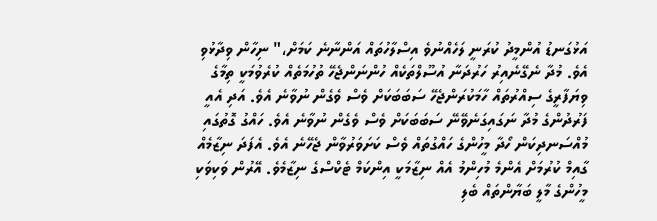އަޅުގަނޑު އުންމީދު ކުރަނީ ލަހެއްނުވެ އިސްލާހުތައް އަންނާނެ ކަމަށް،" ނިހާން ވިދާޅުވި އެވެ. މުދާ ނެގޭނެއިރު ހަރުދަނާ އުސޫލްތަކެއް ހުންނަންޖެހޭ ތުހުމަތެއް ކުރެވުމަކީ ތިމާގެ ވިޔަފާރީގެ ސިއްރުތައް ހާމަކުރަންޖެހޭ ސަބަބަކަށް ވެސް ވެގެން ނުވާނެ އެވެ. އަދި އެއީ ފަރުދުންގެ މުދާ ނަގައިގަނެވޭނޭ ސަބަބަކަށް ވެސް ވެގެން ނުވާނެ އެވެ. ހައްގު ގޮތުގައި މުއްސަނދިކަން ހޯދާ މީހުންގެ ހައްގުތައް ވެސް ކަށަވަރުވާން ޖެހޭނެ އެވެ. އެފަދަ ނިޒާމެއް ގާއިމް ކުރުމަށް އެންމެ މުހިންމު އެއް ނިޒާމަކީ އިންކަމް ޓެކްސްގެ ނިޒާމެވެ. އޭރުން ވަކިވަކި މީހުންގެ މާލީ ބަޔާންތައް ބެލި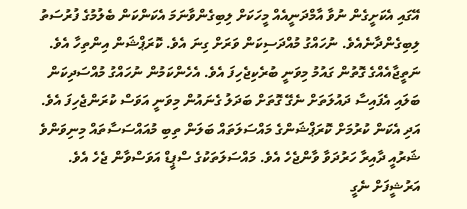އޭގައި އެކަށީގެން ނުވާ އާމްދަނީއެއް މީހަކަށް ލިބިގެންވާނަމަ އެކަންކަން ބެލުމުގެ ފުރުސަތު ލިބިގެންދާނެއެވެ. ނުހައްގު މުއްދަސިކަން ވަރަށް ގިނަ އެވެ. ކޮރަޕްޝަން އިންތިހާ އެވެ. ނަތީޖާއެއްގެ ގޮތުން ގައުމު މިވަނީ ބުރެކިޖެހިފަ އެވެ. އެހެންކަމުން ނުހައްގު މުއްސަދިކަން ބަލައި އެފައިސާ ދައުލަތަށް ނެގޭ ގޮތަށް ބަދަލު ގެނައުން މިވަނީ އަވަސް ކުރަންޖެހިފަ އެވެ. އަދި އެކަން ކުރުމަށް ކޮރަޕްޝަންގެ މައްސަލަތައް ބަލަން ތިބި މުއައްސަސާތައް މިނިވަންވެ ޝަރުއީ ދާއިރާ ހަރުދަވާ ވާންޖެހެ އެވެ. މައްސަލަތަކުގެ ސްޕީޑް އަވަސްވާން ޖެހެ އެވެ.
އަރުޝީފަށް ނެގީ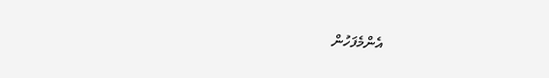އެންމެފަހުން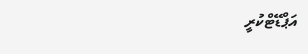އަޕްޑޭޓްކުރީ